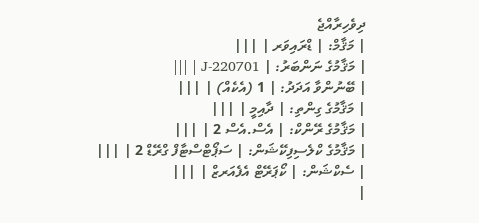ދިވެހިރާއްޖެ
| މަޤާމް: | ޑްރައިވަރ | |||
| މަޤާމުގެ ނަންބަރު: | J-220701 | |||
| ބޭނުންވާ އަދަދު: | 1 (އެކެއް) | |||
| މަޤާމުގެ ގިންތި: | ދާއިމީ | |||
| މަޤާމުގެ ރޭންކް: | އެސް.އެސް 2 | |||
| މަޤާމުގެ ކްލެސިފިކޭޝަން: | ސަޕޯޓްސްޓާފް ގްރޭޑް 2 | |||
| ސެކްޝަން: | ކޯޕަރޭޓް އެފެއަރޒް | |||
|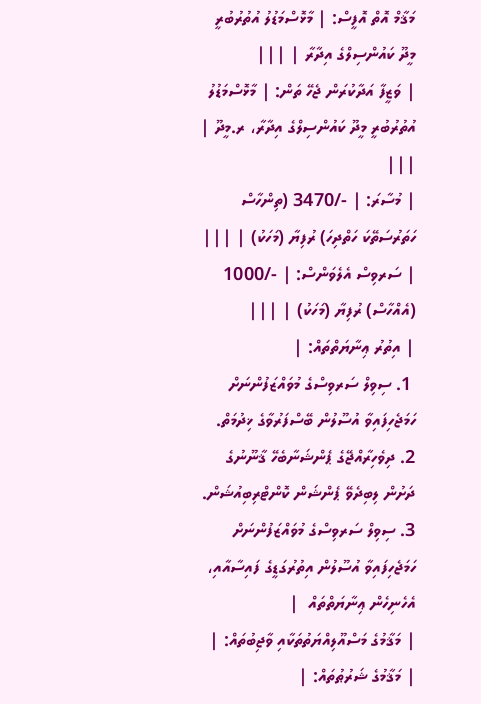މަޤާމް އޮތް އޮފީސް: | މާޅޮސްމަޑުލު އުތުރުބުރީ މީދޫ ކައުންސިލްގެ އިދާރާ | |||
| ވަޒީފާ އަދާކުރަން ޖެހޭ ތަން: | މާޅޮސްމަޑުލު އުތުރުބުރީ މީދޫ ކައުންސިލްގެ އިދާރާ، ރ.މީދޫ | |||
| މުސާރަ: | -/3470 (ތިންހާސް ހަތަރުސަތޭކަ ހަތްދިހަ) ރުފިޔާ (މަހަކު) | |||
| ސަރވިސް އެލެވަންސް: | -/1000 (އެއްހާސް) ރުފިޔާ (މަހަކު) | |||
| އިތުރު ޢިނާޔަތްތައް: |
 1. ސިވިލް ސަރވިސްގެ މުވައްޒަފުންނަށް ހަމަޖެހިފައިވާ އުސޫލުން ބޭސްފަރުވާގެ ޚިދުމަތް. 2. ދިވެހިރާއްޖޭގެ ޕެންޝަނާބެހޭ ޤާނޫނުގެ ދަށުން ލިބިދެވޭ ޕެންޝަން ކޮންޓްރިބިއުޝަން. 3. ސިވިލް ސަރވިސްގެ މުވައްޒަފުންނަށް ހަމަޖެހިފައިވާ އުސޫލުން އިތުރުގަޑީގެ ފައިސާއާއި، އެހެނިހެން ޢިނާޔަތްތައް  |
| މަޤާމުގެ މަސްއޫލިއްޔަތުތަކާއި ވާޖިބުތައް: |
| މަޤާމުގެ ޝަރުޠުތައް: |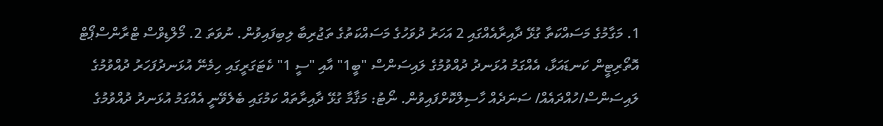1. މަގާމުގެ މަސައްކަތާ ގުޅޭ ދާއިރާއެއްގައި 2 އަހަރު ދުވަހުގެ މަސައްކަތުގެ ތަޖުރިބާ ލިބިފައިވުން. ނުވަތަ 2. މޯލްޑިވްސް ޓްރާންސްޕޯޓް އޮތޯރިޓީން ކަނޑައަޅާ، އެއްގަމު އުޅަނދު ދުއްވުމުގެ ލައިސަންސް "ބީ1" އާއި "ސީ 1" ކެޓަގަރީގައި ހިމެނޭ އުޅަނދުފަހަރު ދުއްވުމުގެ ލައިސަންސް/ހުއްދައެއް/ ސަނަދެއް ހާސިލްކޮށްފައިވުން. ނޯޓު: މަޤާމާ ގުޅޭ ދާއިރާތައް ކަމުގައި ބެލެވޭނީ އެއްގަމު އުޅަނދު ދުއްވުމުގެ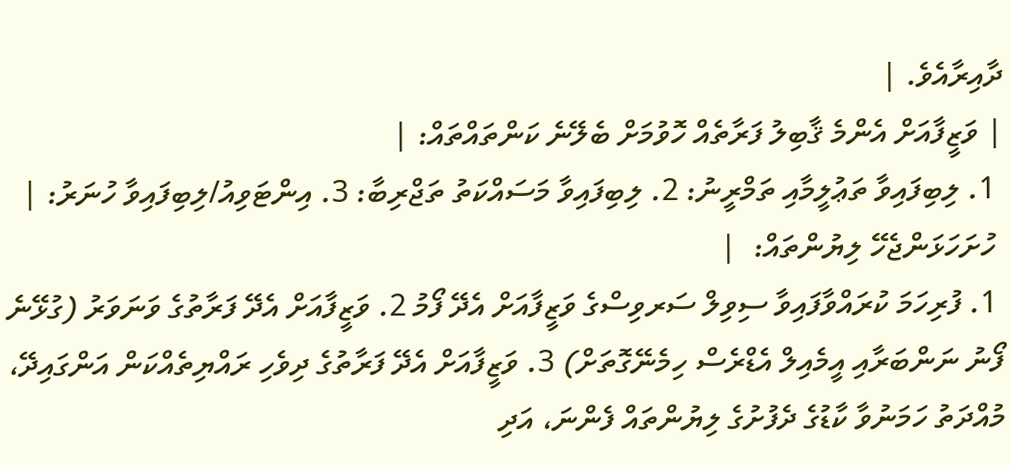ދާއިރާއެވެ. |
| ވަޒީފާއަށް އެންމެ ޤާބިލު ފަރާތެއް ހޮވުމަށް ބެލޭނެ ކަންތައްތައް: |
 1. ލިބިފައިވާ ތަޢުލީމާއި ތަމްރީނު: 2. ލިބިފައިވާ މަސައްކަތު ތަޖްރިބާ: 3. އިންޓަވިއު/ލިބިފައިވާ ހުނަރު: |
 ހުށަހަޅަންޖެހޭ ލިޔުންތައް:  |
 1. ފުރިހަމަ ކުރައްވާފައިވާ ސިވިލް ސަރވިސްގެ ވަޒީފާއަށް އެދޭ ފޯމު 2. ވަޒީފާއަށް އެދޭ ފަރާތުގެ ވަނަވަރު (ގުޅޭނެ ފޯނު ނަންބަރާއި އީމެއިލް އެޑްރެސް ހިމެނޭގޮތަށް) 3. ވަޒީފާއަށް އެދޭ ފަރާތުގެ ދިވެހި ރައްޔިތެއްކަން އަންގައިދޭ، މުއްދަތު ހަމަނުވާ ކާޑުގެ ދެފުށުގެ ލިޔުންތައް ފެންނަ، އަދި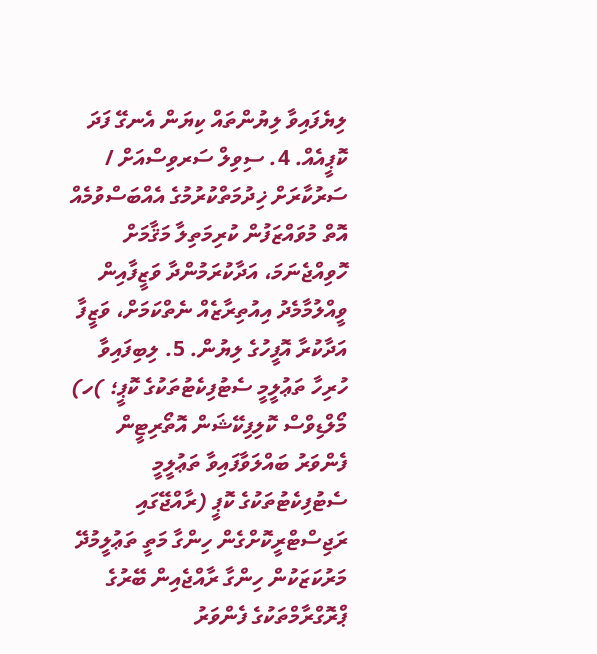ލިޔެފައިވާ ލިޔުންތައް ކިޔަން އެނގޭ ފަދަ ކޮޕީއެއް. 4. ސިވިލް ސަރވިސްއަށް / ސަރުކާރަށް ޚިދުމަތްކުރުމުގެ އެއްބަސްވުމެއް އޮތް މުވައްޒަފުން ކުރިމަތިލާ މަޤާމަށް ހޮވިއްޖެނަމަ، އަދާކުރަމުންދާ ވަޒީފާއިން ވީއްލުމާމެދު އިއުތިރާޒެއް ނެތްކަމަށް، ވަޒީފާ އަދާކުރާ އޮފީހުގެ ލިޔުން. 5. ލިބިފައިވާ ހުރިހާ ތަޢުލީމީ ސެޓުފިކެޓުތަކުގެ ކޮޕީ؛ )ހ) މޯލްޑިވްސް ކޮލިފިކޭޝަން އޮތޯރިޓީން ފެންވަރު ބައްލަވާފައިވާ ތަޢުލީމީ ސެޓުފިކެޓުތަކުގެ ކޮޕީ (ރާއްޖޭގައި ރަޖިސްޓްރީކޮށްގެން ހިންގާ މަތީ ތަޢުލީމުދޭ މަރުކަޒަކުން ހިންގާ ރާއްޖެއިން ބޭރުގެ ޕްރޮގްރާމްތަކުގެ ފެންވަރު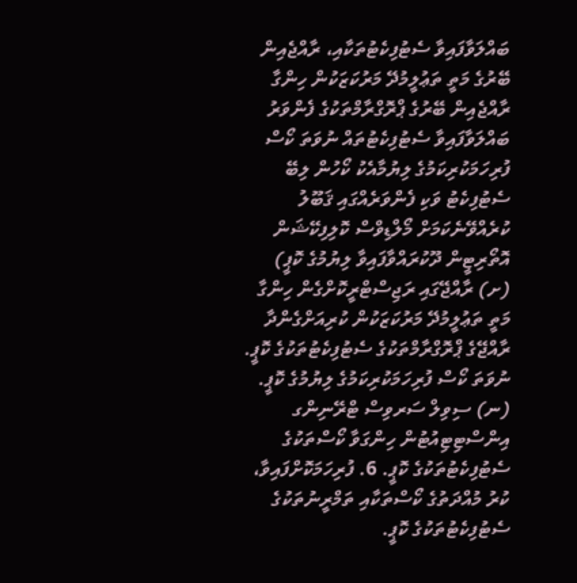ބައްލަވާފައިވާ ސެޓުފިކެޓުތަކާއި، ރާއްޖެއިން ބޭރުގެ މަތީ ތަޢުލީމުދޭ މަރުކަޒަކުން ހިންގާ ރާއްޖެއިން ބޭރުގެ ޕްރޮގްރާމްތަކުގެ ފެންވަރު ބައްލަވާފައިވާ ސެޓުފިކެޓުތައް ނުވަތަ ކޯސް ފުރިހަމަކުރިކަމުގެ ލިޔުމާއެކު ކޯހުން ލިބޭ ސެޓުފިކެޓު ވަކި ފެންވަރެއްގައި ޤަބޫލު ކުރެއްވޭނެކަމަށް މޯލްޑިވްސް ކޮލިފިކޭޝަން އޮތޯރިޓީން ދޫކުރައްވާފައިވާ ލިޔުމުގެ ކޮޕީ) (ށ) ރާއްޖޭގައި ރަޖިސްޓްރީކޮށްގެން ހިންގާ މަތީ ތަޢުލީމުދޭ މަރުކަޒަކުން ކުރިއަށްގެންދާ ރާއްޖޭގެ ޕްރޮގްރާމްތަކުގެ ސެޓުފިކެޓުތަކުގެ ކޮޕީ. ނުވަތަ ކޯސް ފުރިހަމަކުރިކަމުގެ ލިޔުމުގެ ކޮޕީ. (ނ) ސިވިލް ސަރވިސް ޓްރޭނިންގ އިންސްޓިޓިއުޓުން ހިންގަވާ ކޯސްތަކުގެ ސެޓުފިކެޓުތަކުގެ ކޮޕީ. 6. ފުރިހަމަކޮށްފައިވާ، ކުރު މުއްދަތުގެ ކޯސްތަކާއި ތަމްރީނުތަކުގެ ސެޓުފިކެޓުތަކުގެ ކޮޕީ.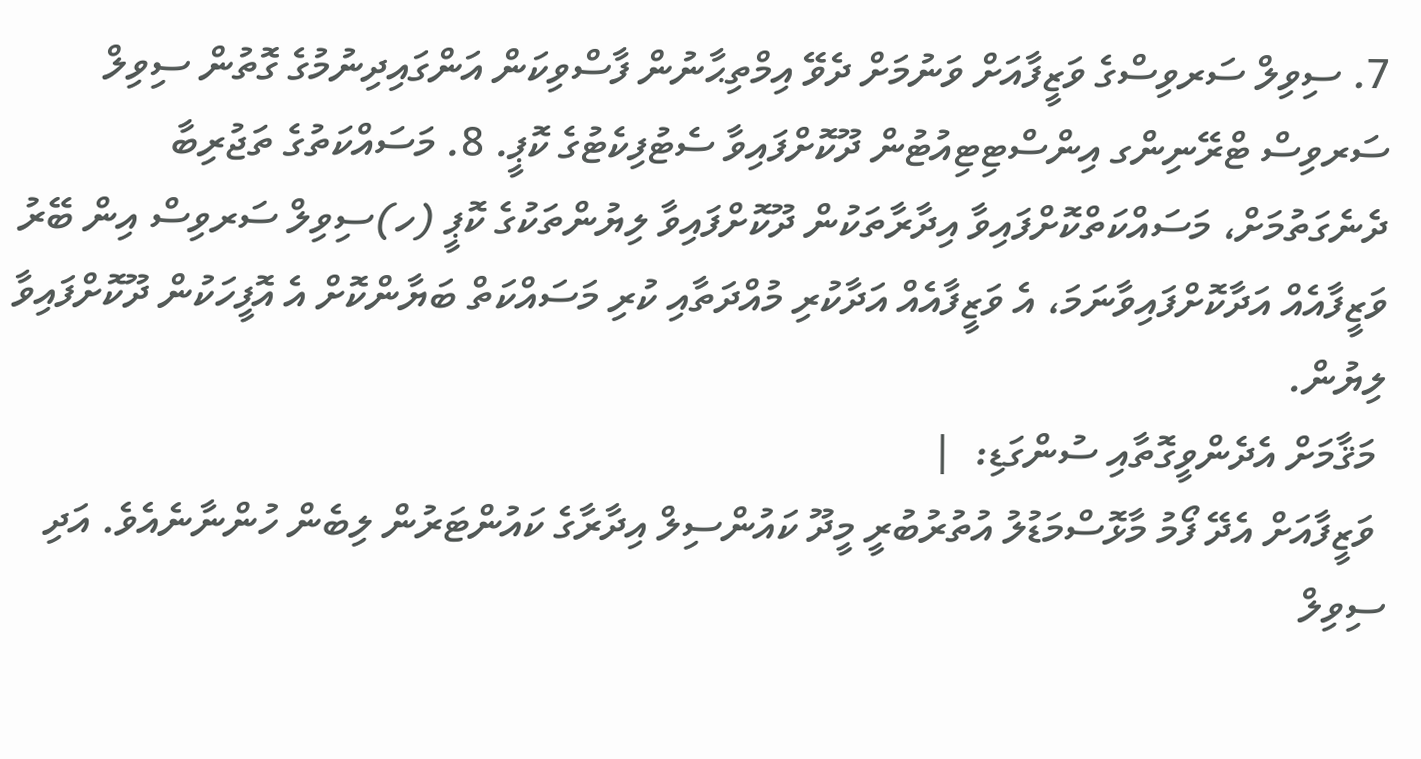7. ސިވިލް ސަރވިސްގެ ވަޒީފާއަށް ވަނުމަށް ދެވޭ އިމްތިޙާނުން ފާސްވިކަން އަންގައިދިނުމުގެ ގޮތުން ސިވިލް ސަރވިސް ޓްރޭނިންގ އިންސްޓިޓިއުޓުން ދޫކޮށްފައިވާ ސެޓުފިކެޓުގެ ކޮޕީ. 8. މަސައްކަތުގެ ތަޖުރިބާ ދެނެގަތުމަށް، މަސައްކަތްކޮށްފައިވާ އިދާރާތަކުން ދޫކޮށްފައިވާ ލިޔުންތަކުގެ ކޮޕީ (ހ)ސިވިލް ސަރވިސް އިން ބޭރު ވަޒީފާއެއް އަދާކޮށްފައިވާނަމަ، އެ ވަޒީފާއެއް އަދާކުރި މުއްދަތާއި ކުރި މަސައްކަތް ބަޔާންކޮށް އެ އޮފީހަކުން ދޫކޮށްފައިވާ ލިޔުން.
 މަޤާމަށް އެދެންވީގޮތާއި ސުންގަޑި:  |
 ވަޒީފާއަށް އެދޭ ފޯމު މާޅޮސްމަޑުލު އުތުރުބުރީ މީދޫ ކައުންސިލް އިދާރާގެ ކައުންޓަރުން ލިބެން ހުންނާނެއެވެ. އަދި ސިވިލް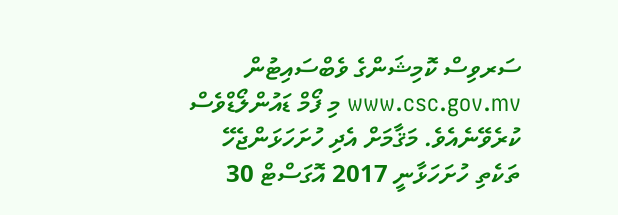ސަރވިސް ކޮމިޝަންގެ ވެބްސައިޓުން www.csc.gov.mv މި ފޯމް ޑައުންލޯޑްވެސް ކުރެވޭނެއެވެ. މަޤާމަށް އެދި ހުށަހަޅަންޖެހޭ ތަކެތި ހުށަހަޅާނީ 2017 އޮގަސްޓް 30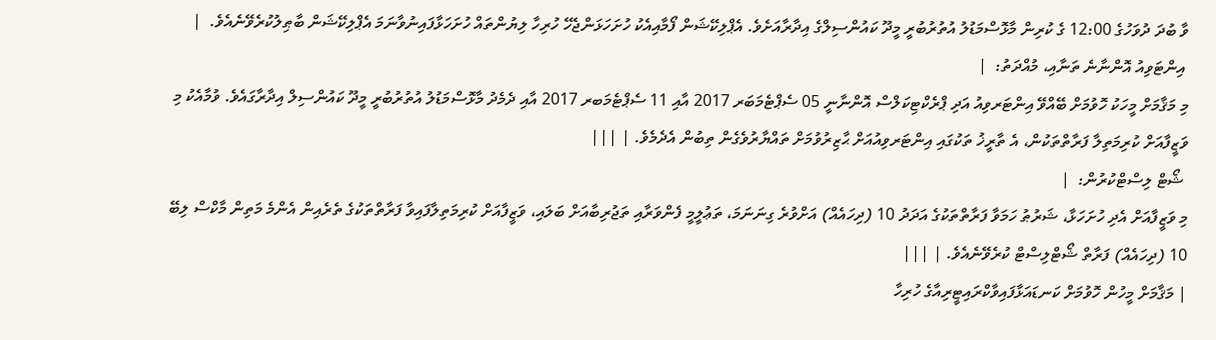ވާ ބުދަ ދުވަހުގެ 12:00 ގެ ކުރިން މާޅޮސްމަޑުލު އުތުރުބުރީ މީދޫ ކައުންސިލްގެ އިދާރާއަށެވެ. އެޕްލިކޭޝަން ފޯމާއިއެކު ހުށަހަޅަންޖެހޭ ހުރިހާ ލިޔުންތައް ހުށަހަޅާފައިނުވާނަމަ އެޕްލިކޭޝަން ބާޠިލުކުރެވޭނެއެވެ.  |
 އިންޓަވިއު އޮންނާނެ ތަނާއި، މުއްދަތު:  |
މި މަޤާމަށް މީހަކު ހޮވުމަށް ބޭއްވޭ އިންޓަރވިއު އަދި ޕްރެކްޓިކަލްސް އޮންނާނީ 05 ސެޕްޓެމަބަރ 2017 އާއި 11 ސެޕްޓެމަބރ 2017 އާއި ދެމެދު މާޅޮސްމަޑުލު އުތުރުބުރީ މީދޫ ކައުންސިލް އިދާރާގައެވެ. ވުމާއެކު މި ވަޒީފާއަށް ކުރިމަތިލާ ފަރާތްތަކުން، އެ ތާރީޚު ތަކުގައި އިންޓަރވިއުއަށް ޙާޒިރުވުމަށް ތައްޔާރުވެގެން ތިބުން އެދެމެވެ. | |||
 ޝޯޓް ލިސްޓްކުރުން:  |
މި ވަޒީފާއަށް އެދި ހުށަހަޅާ، ޝަރުޠު ހަމަވާ ފަރާތްތަކުގެ އަދަދު 10 (ދިހައެއް) އަށްވުރެ ގިނަނަމަ، ތަޢުލީމީ ފެންވަރާއި ތަޖުރިބާއަށް ބަލައި، ވަޒީފާއަށް ކުރިމަތިލާފައިވާ ފަރާތްތަކުގެ ތެރެއިން އެންމެ މަތިން މާކްސް ލިބޭ 10 (ދިހައެއް) ފަރާތް ޝޯޓްލިސްޓް ކުރެވޭނެއެވެ. | |||
| މަޤާމަށް މީހުން ހޮވުމަށް ކަނޑައަޅާފައިވާކްރައިޓީރިއާގެ ހުރިހާ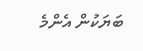ބަޔަކުން އެންމެ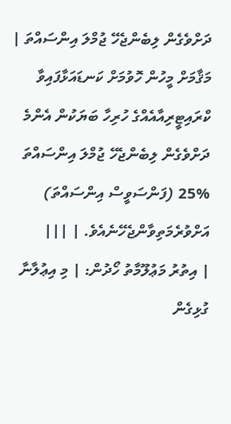ދަށްވެގެން ލިބެންޖެހޭ ޖުމްލަ އިންސައްތަ | މަޤާމަށް މީހުން ހޮވުމަށް ކަނޑައަޅާފައިވާ ކްރައިޓީރިއާއެއްގެ ހުރިހާ ބަޔަކުން އެންމެ ދަށްވެގެން ލިބެންޖެހޭ ޖުމްލަ އިންސައްތަ %25 (ފަންސަވީސް އިންސައްތަ) އަށްވުރެމަތިވާންޖެހޭނެއެވެ. | |||
| އިތުރު މަޢުލޫމާތު ހޯދުން: | މި އިޢުލާނާ ގުޅިގެން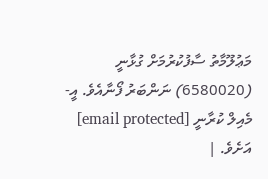މަޢުލޫމާތު ސާފުކުރުމަށް ގުޅާނީ (6580020) ނަންބަރު ފޯނާއެވެ. އީ-މެއިލް ކުރާނީ [email protected] އަށެވެ. |